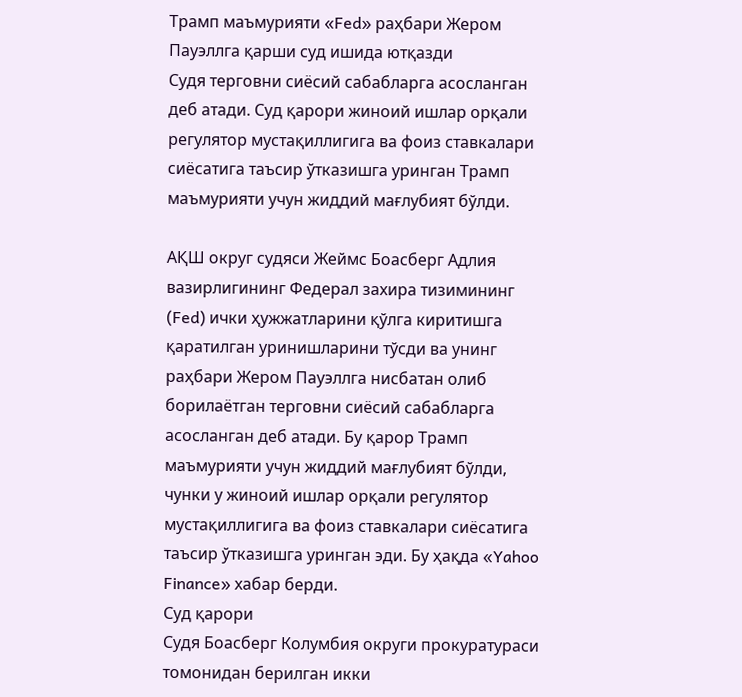Трамп маъмурияти «Fed» раҳбари Жером Пауэллга қарши суд ишида ютқазди
Судя терговни сиёсий сабабларга асосланган деб атади. Суд қарори жиноий ишлар орқали регулятор мустақиллигига ва фоиз ставкалари сиёсатига таъсир ўтказишга уринган Трамп маъмурияти учун жиддий мағлубият бўлди.

АҚШ округ судяси Жеймс Боасберг Адлия вазирлигининг Федерал захира тизимининг (Fed) ички ҳужжатларини қўлга киритишга қаратилган уринишларини тўсди ва унинг раҳбари Жером Пауэллга нисбатан олиб борилаётган терговни сиёсий сабабларга асосланган деб атади. Бу қарор Трамп маъмурияти учун жиддий мағлубият бўлди, чунки у жиноий ишлар орқали регулятор мустақиллигига ва фоиз ставкалари сиёсатига таъсир ўтказишга уринган эди. Бу ҳақда «Yahoo Finance» хабар берди.
Суд қарори
Судя Боасберг Колумбия округи прокуратураси томонидан берилган икки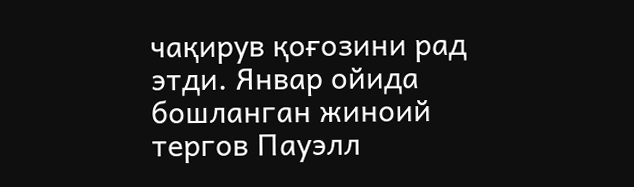чақирув қоғозини рад этди. Январ ойида бошланган жиноий тергов Пауэлл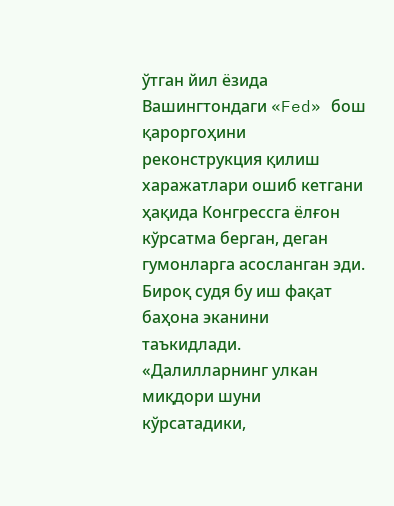ўтган йил ёзида Вашингтондаги «Fed» бош қароргоҳини реконструкция қилиш харажатлари ошиб кетгани ҳақида Конгрессга ёлғон кўрсатма берган, деган гумонларга асосланган эди.
Бироқ судя бу иш фақат баҳона эканини таъкидлади.
«Далилларнинг улкан миқдори шуни кўрсатадики,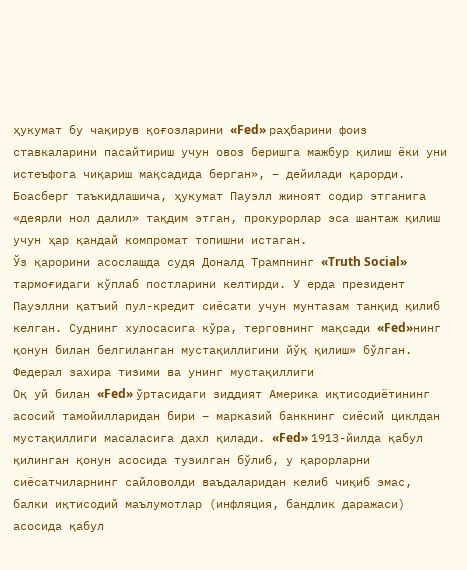ҳукумат бу чақирув қоғозларини «Fed» раҳбарини фоиз ставкаларини пасайтириш учун овоз беришга мажбур қилиш ёки уни истеъфога чиқариш мақсадида берган», – дейилади қарорди.
Боасберг таъкидлашича, ҳукумат Пауэлл жиноят содир этганига «деярли нол далил» тақдим этган, прокурорлар эса шантаж қилиш учун ҳар қандай компромат топишни истаган.
Ўз қарорини асослашда судя Доналд Трампнинг «Truth Social» тармоғидаги кўплаб постларини келтирди. У ерда президент Пауэллни қатъий пул-кредит сиёсати учун мунтазам танқид қилиб келган. Суднинг хулосасига кўра, терговнинг мақсади «Fed»нинг қонун билан белгиланган мустақиллигини йўқ қилиш» бўлган.
Федерал захира тизими ва унинг мустақиллиги
Оқ уй билан «Fed» ўртасидаги зиддият Америка иқтисодиётининг асосий тамойилларидан бири – марказий банкнинг сиёсий циклдан мустақиллиги масаласига дахл қилади. «Fed» 1913-йилда қабул қилинган қонун асосида тузилган бўлиб, у қарорларни сиёсатчиларнинг сайловолди ваъдаларидан келиб чиқиб эмас, балки иқтисодий маълумотлар (инфляция, бандлик даражаси) асосида қабул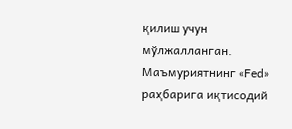қилиш учун мўлжалланган.
Маъмуриятнинг «Fed» раҳбарига иқтисодий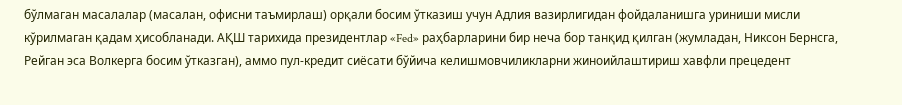бўлмаган масалалар (масалан, офисни таъмирлаш) орқали босим ўтказиш учун Адлия вазирлигидан фойдаланишга уриниши мисли кўрилмаган қадам ҳисобланади. АҚШ тарихида президентлар «Fed» раҳбарларини бир неча бор танқид қилган (жумладан, Никсон Бернсга, Рейган эса Волкерга босим ўтказган), аммо пул-кредит сиёсати бўйича келишмовчиликларни жиноийлаштириш хавфли прецедент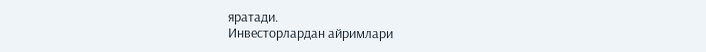яратади.
Инвесторлардан айримлари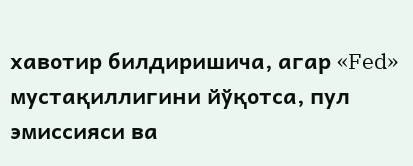хавотир билдиришича, агар «Fed» мустақиллигини йўқотса, пул эмиссияси ва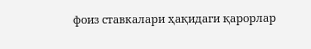фоиз ставкалари ҳақидаги қарорлар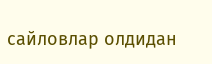сайловлар олдидан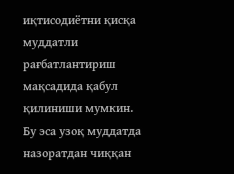иқтисодиётни қисқа муддатли рағбатлантириш мақсадида қабул қилиниши мумкин. Бу эса узоқ муддатда назоратдан чиққан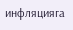инфляцияга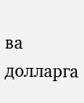ва долларга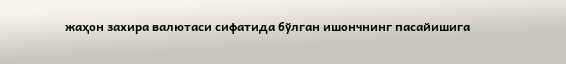жаҳон захира валютаси сифатида бўлган ишончнинг пасайишига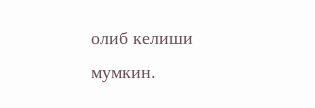олиб келиши мумкин.